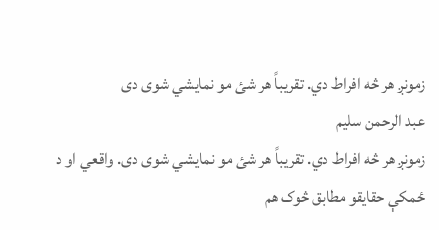زمونږ هر څه افراط دي. تقریباً هر شئ مو نمایشي شوی دی
عبد الرحمن سليم
زمونږ هر څه افراط دي. تقریباً هر شئ مو نمایشي شوی دی. واقعي او د ځمکې حقایقو مطابق څوک هم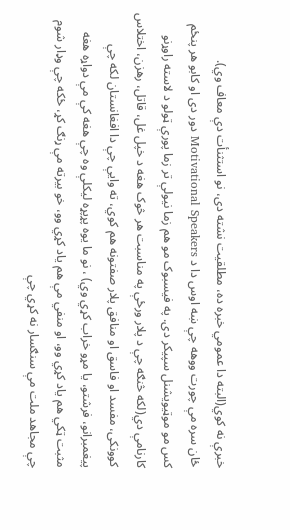خبرې نه کوي(البته دا عمومي خبره ده، مطلقیت نشته دی، نو استثنأت دې معاف وي).
ځان سره مې چورت ووهه چې ښه اوس دا د Motivational Speakers دور دی او کابو هر پنځم کس مو موټیویشنل سپیکر دی. په فیسبوک مو هم زما نیولې تر زما پورې ټولو د لاسته راوړنو کارنامې دي(لکه څنګه چې د پلار ورځې په مناسبت هر څوک هغه د خپل غل، قاتل، رهزن، اختلاس کوونکی، مفسد او فاسق او منافق پلار صفتونه هم کوي، ته وایې چې دا افغانستان لکه چې پیغمبرانو، فرشتو، یا مړو خراب کړي وي) ، نو ما یوه پړپړه لیکلې وه چې هغه کې مې دواړه هغه مثبت ټکي هم یاد کړي وو، او منفي مې هم یاد کړي وو، خو بیرته مې ړنګ کړ، ځکه چې وډار شوم چې مجاهد ملت مې سنګسار نه کړي چې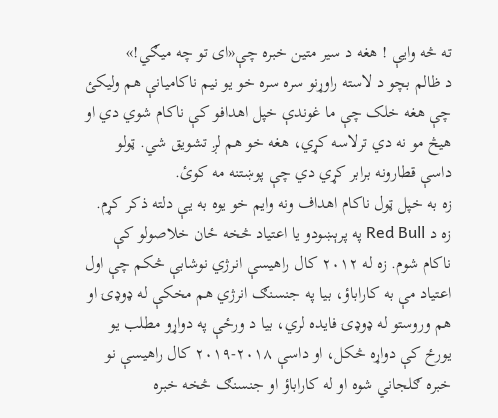ته څه وایې ! هغه د سیر متین خبره چې«ای تو چه میګي!»
د ظالم بچو د لاسته راوړنو سره سره خو یو نیم ناکامیانې هم ولیکئ چې هغه خلک چې ما غوندې خپل اهدافو کې ناکام شوي دي او هیڅ مو نه دي ترلاسه کړي، هغه خو هم لږ تشویق شي. ټولو داسې قطارونه برابر کړي دي چې پوښتنه مه کوئ.
زه به خپل ټول ناکام اهداف ونه وایم خو یوه به یې دلته ذکر کړم. زه د Red Bull په پرېښودو یا اعتیاد څخه ځان خلاصولو کې ناکام شوم. زه له ۲۰۱۲ کال راهیسې انرژي نوشابې څکم چې اول اعتیاد مې به کاراباؤ، بیا په جنسنګ انرژي هم مخکې له ډوډۍ او هم وروستو له ډوډۍ فایده لري، بیا د ورځې په دواړو مطلب یو یورځ کې دواړه څکل، او داسې ۲۰۱۸-۲۰۱۹ کال راهیسې نو خبره ګلجاني شوه او له کاراباؤ او جنسنګ څخه خبره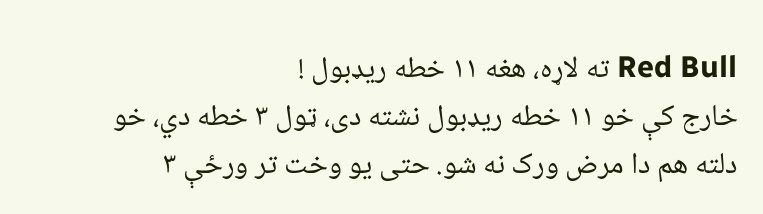Red Bull ته لاړه، هغه ۱۱ خطه ریډبول !
خارج کې خو ۱۱ خطه ریډبول نشته دی، ټول ۳ خطه دي، خو دلته هم دا مرض ورک نه شو. حتی یو وخت تر ورځې ۳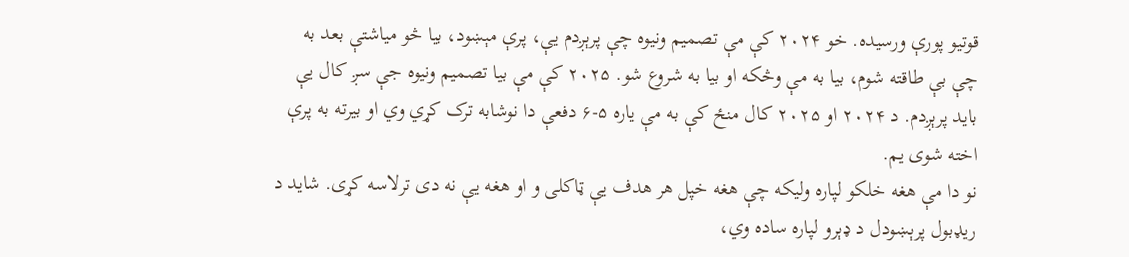قوتیو پورې ورسیده. خو ۲۰۲۴ کې مې تصمیم ونیوه چې پرېږدم یې، پرې مېښود، بیا څو میاشتې بعد به چې بې طاقته شوم، بیا به مې وڅکه او بیا به شروع شو. ۲۰۲۵ کې مې بیا تصمیم ونیوه جې سږ کال یې باید پرېږدم. د ۲۰۲۴ او ۲۰۲۵ کال منځ کې به مې یاره ۵-۶ دفعې دا نوشابه ترک کړي وي او بیرته به پرې اخته شوی یم.
نو دا مې هغه خلکو لپاره ولیکه چې هغه خپل هر هدف یې ټاکلی و او هغه یې نه دی ترلاسه کړی. شاید د ریډبول پرېښودل د ډېرو لپاره ساده وي،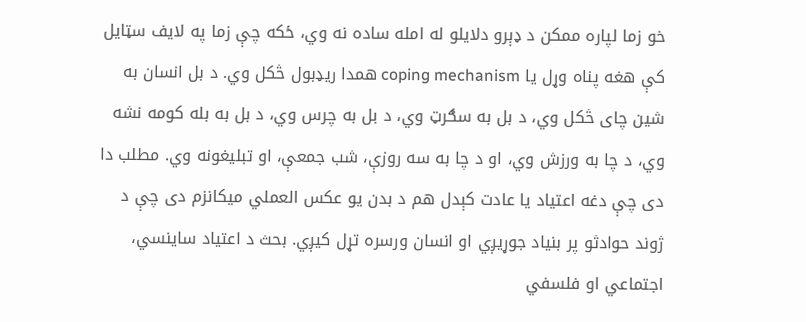خو زما لپاره ممکن د ډېرو دلایلو له امله ساده نه وي، ځکه چې زما په لایف سټایل کې هغه پناه وړل یا coping mechanism همدا ریډبول څکل وي. د بل انسان به شین چای څکل وي، د بل به سګرټ وي، د بل به چرس وي، د بل به بله کومه نشه وي، د چا به ورزش وي، او د چا به سه روزې، شب جمعې، او تبلیغونه وي. مطلب دا دی چې دغه اعتیاد یا عادت کېدل هم د بدن یو عکس العملي میکانزم دی چې د ژوند حوادثو پر بنیاد جوړیږي او انسان ورسره تړل کیږي. بحث د اعتیاد ساینسي، اجتماعي او فلسفي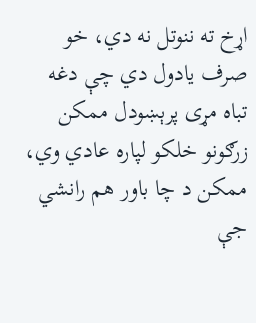اړخ ته ننوتل نه دي، خو صرف یادول دي چې دغه تباه مړی پرېښودل ممکن زرګونو خلکو لپاره عادي وي، ممکن د چا باور هم رانشي جې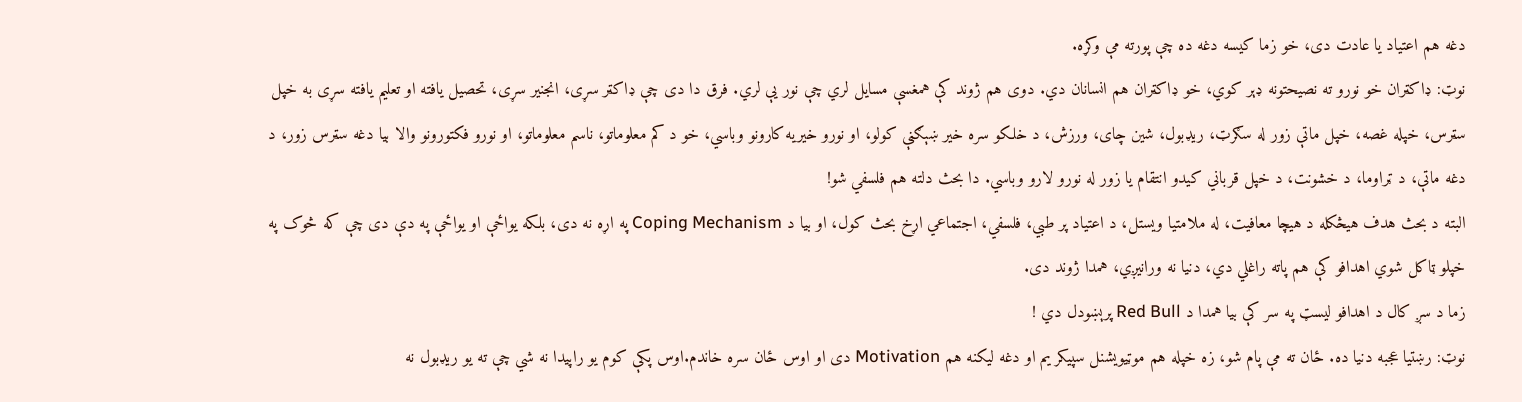دغه هم اعتیاد یا عادت دی، خو زما کیسه دغه ده چې پورته مې وکړه.
نوټ: ډاکټران خو نورو ته نصیحتونه ډېر کوي، خو ډاکټران هم انسانان دي. دوی هم ژوند کې همغسې مسایل لري چې نور یې لري. فرق دا دی چې ډاکټر سړی، انجنیر سړی، تحصیل یافته او تعلیم یافته سړی به خپل سټرس، خپله غصه، خپل ماتې زور له سګرټ، ریډبول، شین چای، ورزش، د خلکو سره خیر ښېګڼې کولو، او نورو خیریه کارونو وباسي، خو د کم معلوماتو، ناسم معلوماتو، او نورو فکتورونو والا بیا دغه سټرس زور، د دغه ماتې، د ټراوما، د خشونت، د خپل قرباني کیدو انتقام یا زور له نورو لارو وباسي. دا بحث دلته هم فلسفي شو!
البته د بحث هدف هیڅکله د هیچا معافیت، له ملامتیا ویستل، د اعتیاد پر طبي، فلسفي، اجتماعي اړخ بحث کول، او بیا د Coping Mechanism په اړه نه دی، بلکه یواځې او یواځې په دې دی چې که څوک په خپلو ټاکل شوي اهدافو کې هم پاته راغلي دي، دنیا نه ورانیږي، همدا ژوند دی.
زما د سږ کال د اهدافو لیسټ په سر کې بیا همدا د Red Bull پرېښودل دي !
نوټ: رښتیا عجبه دنیا ده. ځان ته مې پام شو، زه خپله هم موټیویشنل سپیکر یم او دغه لیکنه هم Motivation دی او اوس ځان سره خاندم.اوس پکې کوم یو راپیدا نه شي چې ته یو ریډبول نه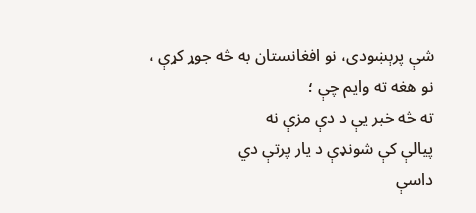شې پرېښودی، نو افغانستان به څه جوړ کړې ، نو هغه ته وایم چې ؛
ته څه خبر یې د دې مزې نه
پیالې کې شونډې د یار پرتې دي
داسې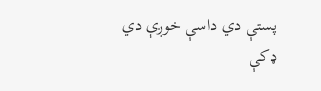پستې دي داسې خوږې دي
ډکې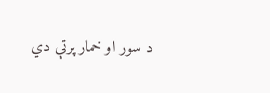د سور او خمار پرتې دي